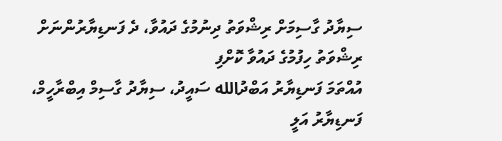ސިޔާދު ގާސިމަށް ރިޝްވަތު ދިނުމުގެ ދައުވާ، ދެ ފަނޑިޔާރުންނަށް ރިޝްވަތު ހިފުމުގެ ދައުވާ ކޮށްފި
އުއްތަމަ ފަނޑިޔާރު އަބްދުالله ސައީދު، ސިޔާދު ގާސިމް އިބްރާހީމް، ފަނޑިޔާރު އަލީ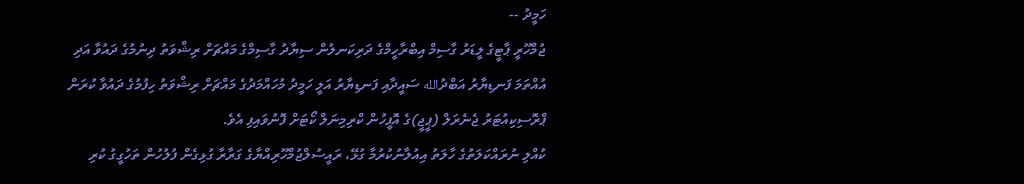ހަމީދު --
ޖުމްހޫރީ ޕާޓީގެ ލީޑަރު ގާސިމް އިބްރާހީމްގެ ދަރިކަނލުން ސިޔާދު ގާސިމްގެ މައްޗަށް ރިޝްވަތު ދިނުމުގެ ދައުވާ އަދި އުއްތަމަ ފަނޑިޔާރު އަބްދުالله ސައީދާއި ފަނޑިޔާރު އަލީ ހަމީދު މުހައްމަދުގެ މައްޗަށް ރިޝްވަތު ހިފުމުގެ ދައުވާ ކުރަން ޕްރޮސިކިއުޓަރު ޖެނެރަލް (ޕީޖީ)ގެ އޮފީހުން ކްރިމިނަލް ކޯޓަށް ފޮނުވައިފި އެވެ.
ކުއްލި ނުރައްކަލަތުގެ ހާލަތު އިއުލާނުކުރުމާ ގުޅޭ، ރައީސުލްޖުމްހޫރިއްޔާގެ ގަރާރާ ގުޅިގެން ފުލުހުން ތަހުގީގު ކުރި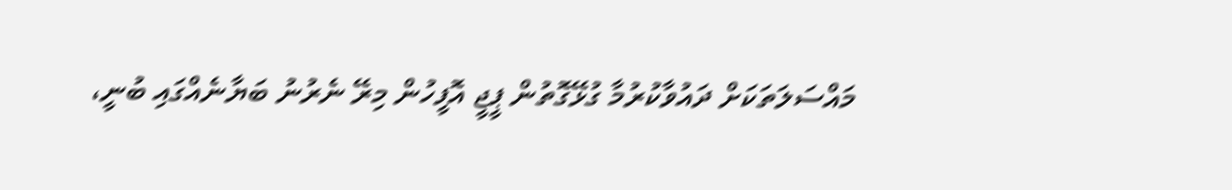މައްސަލަތަކަށް ދައުވާކުރުމާ ގުޅޭގޮތުން ޕީޖީ އޮފީހުން މިރޭ ނެރުނު ބަޔާނެއްގައި ބުނީ،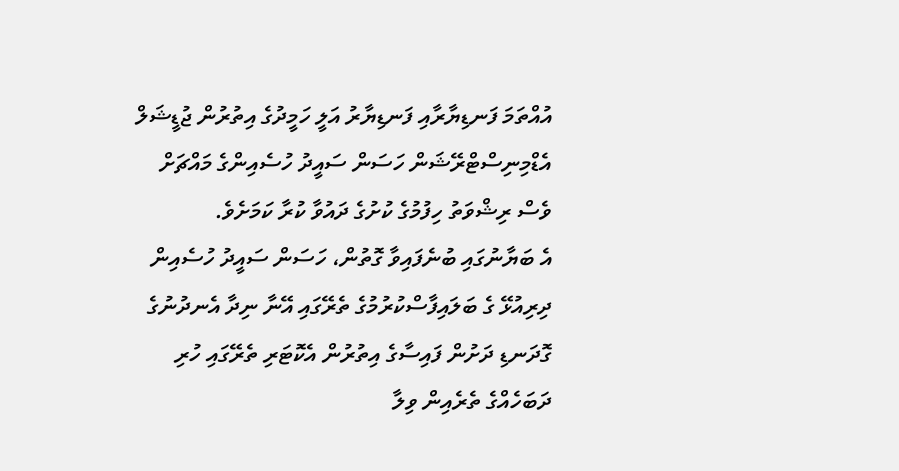އުއްތަމަ ފަނޑިޔާރާއި ފަނޑިޔާރު އަލީ ހަމީދުގެ އިތުރުން ޖުޑީޝަލް އެޑްމިނިސްޓްރޭޝަން ހަސަން ސައީދު ހުސެއިންގެ މައްޗަށް ވެސް ރިޝްވަތު ހިފުމުގެ ކުށުގެ ދައުވާ ކުރާ ކަމަށެވެ.
އެ ބަޔާނުގައި ބުނެފައިވާ ގޮތުން، ހަސަން ސައީދު ހުސެއިން ދިރިއުޅޭ ގެ ބަލައިފާސްކުރުމުގެ ތެރޭގައި އޭނާ ނިދާ އެނދުނުގެ ގޮދަނޑި ދަށުން ފައިސާގެ އިތުރުން އެކޮޓަރި ތެރޭގައި ހުރި ދަބަހެއްގެ ތެރެއިން ވިލާ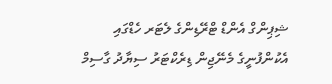ޝިޕިންގް އެންޑް ޓްރޭޑިންގެ ލެޓަރ ހެޑްގައި އެކުންފުނީގެ މެނޭޖިން ޑިރެކްޓަރު ސިޔާދު ގާސިމް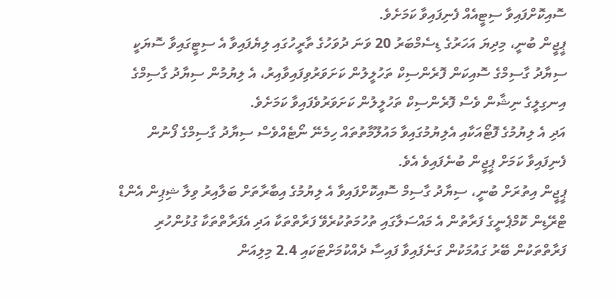ސޮއިކޮށްފައިވާ ސިޓީއެއް ފެނިފައިވާ ކަމަށެވެ.
ޕީޖީން ބުނީ، މިދިޔަ އަހަރުގެ ޑިސެމްބަރު 20 ވަނަ ދުވަހުގެ ތާރީހުގައި ލިޔެފައިވާ އެ ސިޓީގައިވާ ސޮޔަކީ ސިޔާދު ގާސިމްގެ ސޮއިކަން ފޮރެންސިކް ތަހުލީލުން ކަށަވަރުވިފައިވާއިރު، އެ ލިޔުމުން ސިޔާދު ގާސިމްގެ އިނގިލީގެ ނިޝާން ވެސް ފޮރެންސިކް ތަހުލީލުން ކަށަވަރުވެފައިވާ ކަމަށެވެ.
އަދި އެ ލިޔުމުގެ ފޮޓޯއަކާއި އެލިޔުމުގައިވާ މައުލޫމާތުތައް ހިމެނޭ ނޯޓެއްވެސް ސިޔާދު ގާސިމްގެ ފޯނުން ފެނިފައިވާ ކަމަށް ޕީޖީން ބުނެފައިވެ އެވެ.
ޕީޖީން އިތުރަށް ބުނީ، ސިޔާދު ގާސިމް ސޮއިކޮށްފައިވާ އެ ލިޔުމުގެ އިބާރާތަށް ބަލާއިރު ވިލާ ޝިޕިން އެންޑް ޓްރޭޑިން ކޮމްޕެނީގެ ފަރާތުން އެ މައްސަލާގައި ތުހުމަތުކުރެވޭ ފަރާތްތަކާ އަދި އެފަރާތްތަކާ ގުޅުންހުރި ފަރާތްތަކުން ބޭރު ގައުމަކުން ގަނެފައިވާ ފައިސާ ދެއްކުމަށްޓަކައި 2.4 މިލިއަން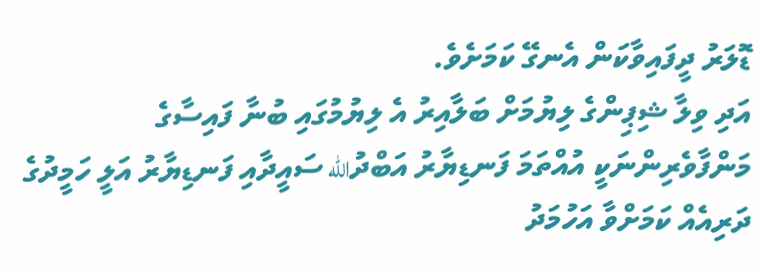ޑޮލަރު ދީފައިވާކަން އެނގޭ ކަމަށެވެ.
އަދި ވިލާ ޝިޕިންގެ ލިޔުމަށް ބަލާއިރު އެ ލިޔުމުގައި ބުނާ ފައިސާގެ މަންފާވެރިންނަކީ އުއްތަމަ ފަނޑިޔާރު އަބްދުالله ސައީދާއި ފަނޑިޔާރު އަލީ ހަމީދުގެ ދަރިއެއް ކަމަށްވާ އަހުމަދު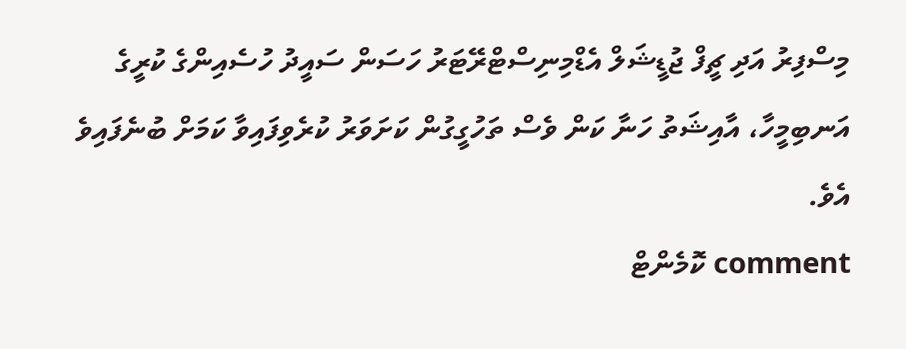މިސްފިރު އަދި ޗީފް ޖުޑީޝަލް އެޑްމިނިސްޓްރޭޓަރު ހަސަން ސައީދު ހުސެއިންގެ ކުރީގެ އަނބިމީހާ، އާއިޝަތު ހަނާ ކަން ވެސް ތަހުގީގުން ކަށަވަރު ކުރެވިފައިވާ ކަމަށް ބުނެފައިވެ އެވެ.
comment ކޮމެންޓް